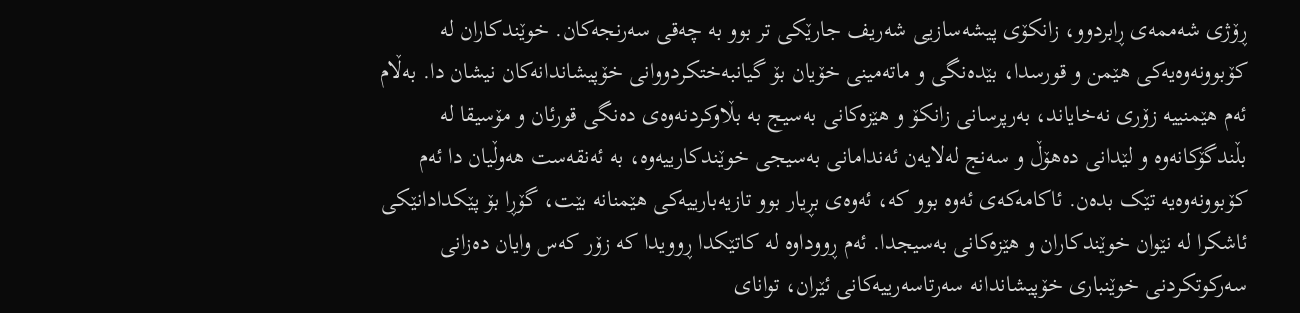ڕۆژی شەممەی ڕابردوو، زانکۆی پیشەسازیی شەریف جارێکی تر بوو بە چەقی سەرنجەکان. خوێندکاران لە کۆبوونەوەیەکی هێمن و قورسدا، بێدەنگی و ماتەمینی خۆیان بۆ گیانبەختکردووانی خۆپیشاندانەکان نیشان دا. بەڵام ئەم هێمنییە زۆری نەخایاند، بەرپرسانی زانکۆ و هێزەکانی بەسیج بە بڵاوکردنەوەی دەنگی قورئان و مۆسیقا لە بڵندگۆکانەوە و لێدانی دەهۆڵ و سەنج لەلایەن ئەندامانی بەسیجی خوێندکارییەوە، بە ئەنقەست هەوڵیان دا ئەم کۆبوونەوەیە تێک بدەن. ئاکامەکەی ئەوە بوو کە، ئەوەی بڕیار بوو تازیەبارییەکی هێمنانە بێت، گۆڕا بۆ پێکدادانێکی ئاشکرا لە نێوان خوێندکاران و هێزەکانی بەسیجدا. ئەم ڕووداوە لە کاتێکدا ڕوویدا کە زۆر کەس وایان دەزانی سەرکوتکردنی خوێنباری خۆپیشاندانە سەرتاسەرییەکانی ئێران، توانای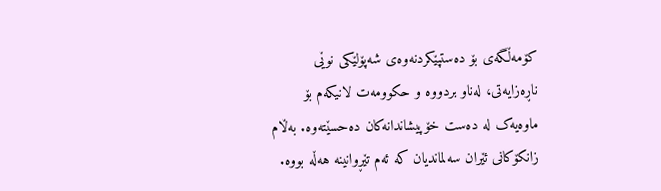کۆمەڵگەی بۆ دەستپێکردنەوەی شەپۆلێکی نوێی ناڕەزایەتی، لەناو بردووە و حکوومەت لانیکەم بۆ ماوەیەک لە دەست خۆپیشاندانەکان دەحسێتەوە. بەڵام زانکۆکانی ئێران سەلماندیان کە ئەم تێڕوانینە هەڵە بووە.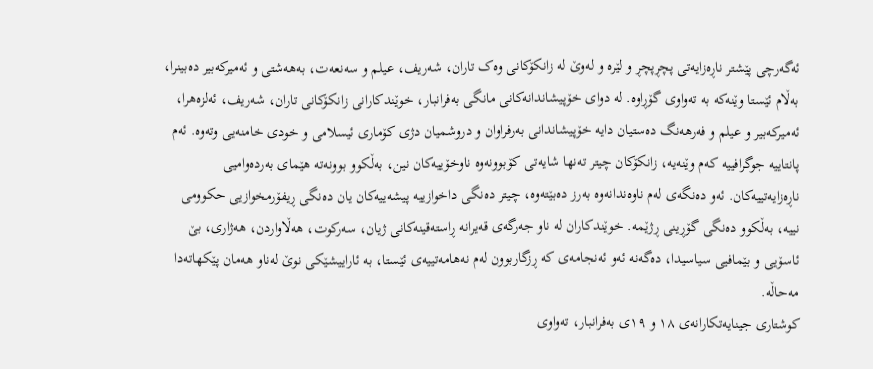ئەگەرچی پێشتر ناڕەزایەتی پچڕپچڕ و لێرە و لەوێ لە زانکۆکانی وەک تاران، شەریف، عیلم و سەنعەت، بەهەشتی و ئەمیرکەبیر دەبینرا، بەڵام ئێستا وێنەکە بە تەواوی گۆڕاوە. لە دوای خۆپیشاندانەکانی مانگی بەفرانبار، خوێندکارانی زانکۆکانی تاران، شەریف، ئەلزەهرا، ئەمیرکەبیر و عیلم و فەرهەنگ دەستیان دایە خۆپیشاندانی بەرفراوان و دروشمیان دژی کۆماری ئیسلامی و خودی خامنەیی وتەوە. ئەم پانتاییە جوگرافییە کەم وێنەیە، زانکۆکان چیتر تەنها شایەتی کۆبوونەوە ناوخۆییەکان نین، بەڵکوو بوونەتە هێمای بەردەوامیی ناڕەزایەتییەکان. ئەو دەنگەی لەم ناوەندانەوە بەرز دەبێتەوە، چیتر دەنگی داخوازییە پیشەییەکان یان دەنگی ڕیفۆرمخوازیی حکوومی نییە، بەڵکوو دەنگی گۆڕینی ڕژێمە. خوێندکاران لە ناو جەرگەی قەیرانە ڕاستەقینەکانی ژیان، سەرکوت، هەڵاواردن، هەژاری، بێ ئاسۆیی و بێمافیی سیاسیدا، دەگەنە ئەو ئەنجامەی کە ڕزگاربوون لەم نەهامەتییەی ئێستا، بە ئاراییشێکی نوێ لەناو هەمان پێکهاتەدا مەحاڵە.
کوشتاری جینایەتکارانەی ١٨ و ١٩ی بەفرانبار، تەواوی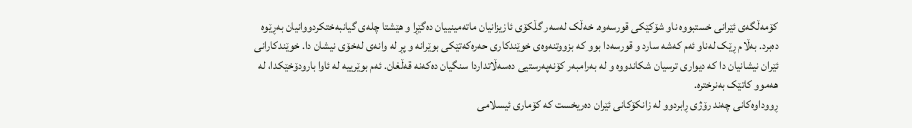کۆمەڵگەی ئێرانی خستبووە ناو شۆکێکی قورسەوە. خەڵک لەسەر گڵکۆی ئازیزانیان ماتەمینییان دەگێڕا و هێشتا چلەی گیانبەختکردووانیان بەڕێوە دەبرد. بەڵام ڕێک لەناو ئەم کەشە سارد و قورسەدا بوو کە بزووتنەوەی خوێندکاری حەرەکەتێکی بوێرانە و پڕ لە وانەی لەخۆی نیشان دا. خوێندکارانی ئێران نیشانیان دا کە دیواری ترسیان شکاندووە و لە بەرامبەر کۆنەپەرستیی دەسەڵاتداردا سنگیان دەکەنە قەڵغان. ئەم بوێرییە لە ئاوا بارودۆخێکدا، لە هەموو کاتێک بەنرخترە.
ڕووداوەکانی چەند رۆژی ڕابردوو لە زانکۆکانی ئێران دەریخست کە کۆماری ئیسلامی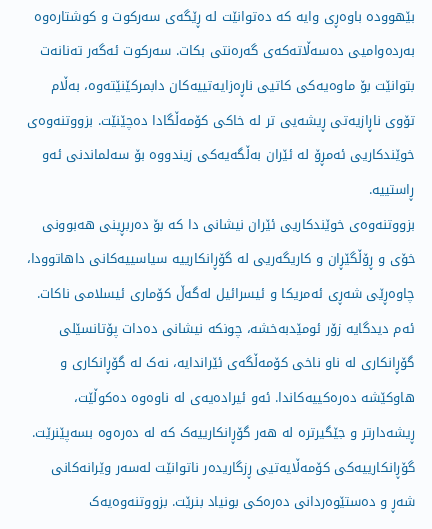بێهوودە باوەڕی وایە کە دەتوانێت لە ڕێگەی سەرکوت و کوشتارەوە بەردەوامیی دەسەڵاتەکەی گەرەنتی بکات. سەرکوت ئەگەر تەنانەت بتوانێت بۆ ماوەیەکی کاتیی ناڕەزایەتییەکان دابمرکێنێتەوە، بەڵام تۆوی ناڕازیەتی ڕیشەیی تر لە خاکی کۆمەڵگادا دەچێنێت. بزووتنەوەی خوێندکاریی ئەمڕۆ لە ئێران بەڵگەیەکی زیندووە بۆ سەلماندنی ئەو ڕاستییە.
بزووتنەوەی خوێندکاریی ئێران نیشانی دا کە بۆ دەربڕینی هەبوونی خۆی و ڕۆڵگێڕان و کاریگەریی لە گۆڕانکارییە سیاسییەکانی داهاتوودا، چاوەڕێی شەڕی ئەمریکا و ئیسرائیل لەگەڵ کۆماری ئیسلامی ناکات. ئەم دیدگایە زۆر ئومێدبەخشە، چونکە نیشانی دەدات پۆتانسێلی گۆڕانکاری لە ناو ناخی کۆمەڵگەی ئێراندایە، نەک لە گۆڕانکاری و هاوکێشە دەرەکییەکاندا. ئەو ئیرادەیەی لە ناوەوە دەکوڵێت، ڕیشەدارتر و جێگیرترە لە هەر گۆڕانکارییەک کە لە دەرەوە بسەپێنرێت. گۆڕانکارییەکی کۆمەڵایەتیی ڕزگاریدەر ناتوانێت لەسەر وێرانەکانی شەڕ و دەستێوەردانی دەرەکی بونیاد بنرێت. بزووتنەوەیەک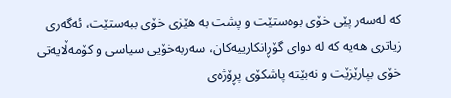کە لەسەر پێی خۆی بوەستێت و پشت بە هێزی خۆی ببەستێت، ئەگەری زیاتری هەیە کە لە دوای گۆڕانکارییەکان، سەربەخۆیی سیاسی و کۆمەڵایەتی خۆی بپارێزێت و نەبێتە پاشکۆی پڕۆژەی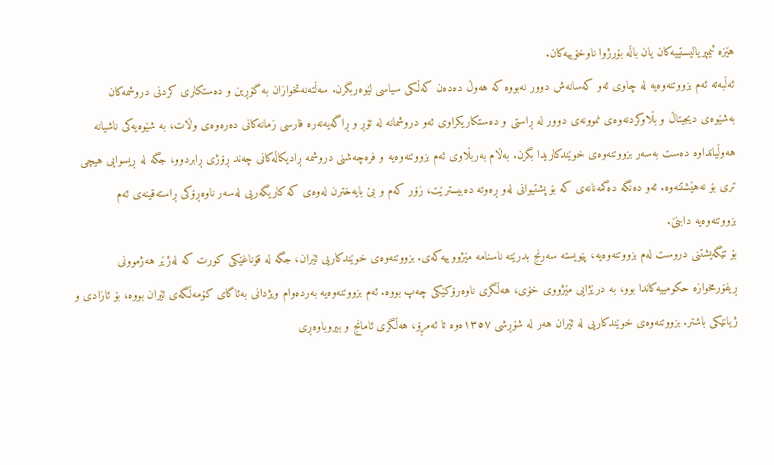هێزە ئیمپریالیستییەکان یان باڵە بۆرژوا ناوخۆییەکان.
ئەڵبەتە ئەم بزووتنەوەیە لە چاوی ئەو کەسانەش دوور نەبووە کە هەوڵ دەدەن کەڵکی سیاسی لێوەربگرن. سەڵتەنەتخوازان بە گۆڕین و دەستکاری کردنی دروشمەکان بەشێوەی دیجیتاڵ و بڵاوکردنەوەی نموونەی دوور لە ڕاستی و دەستکاریکراوی ئەو دروشمانە لە تۆڕ و ڕاگەیەنەرە فارسی زمانەکانی دەرەوەی وڵات، بە شێوەیەکی ناشیانە هەوڵیانداوە دەست بەسەر بزووتنەوەی خوێندکاریدا بگرن. بەڵام بەربڵاوی ئەم بزووتنەوەیە و فرەچەشنی دروشمە ڕادیکاڵەکانی چەند ڕۆژی ڕابردوو، جگە لە ڕیسوایی هیچی تری بۆ نەهێشتنەوە. ئەو دەنگە دەگمەنانەی کە بۆ پشتیوانی لەو ڕەوتە دەبیسترێت، زۆر کەم و بێ بایەخترن لەوەی کە کاریگەریی لەسەر ناوەڕۆکی ڕاستەقینەی ئەم بزووتنەوەیە دابنێ.
بۆ تێگەیشتنی دروست لەم بزووتنەوەیە، پێویستە سەرنج بدرێتە ناسنامە مێژووییەکەی. بزووتنەوەی خوێندکاریی ئێران، جگە لە قۆناغێکی کورت کە لەژێر هەژموونی ڕیفۆرمخوازە حکومییەکاندا بوو، بە درێژایی مێژووی خۆی، هەڵگری ناوەرۆکێکی چەپ بووە. ئەم بزووتنەوەیە بەردەوام ویژدانی بەئاگای کۆمەڵگەی ئێران بووە، بۆ ئازادی و ژیانێکی باشتر. بزووتنەوەی خوێندکاریی لە ئێران هەر لە شۆڕشی ١٣٥٧ەوە تا ئەمڕۆ، هەڵگری ئامانج و بیروباوەڕی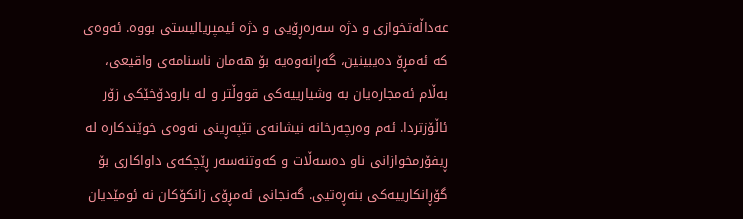عەداڵەتخوازی و دژە سەرەڕۆیی و دژە ئیمپریالیستی بووە. ئەوەی کە ئەمڕۆ دەیبینین، گەڕانەوەیە بۆ هەمان ناسنامەی واقیعی، بەڵام ئەمجارەیان بە وشیارییەکی قووڵتر و لە بارودۆخێکی زۆر ئاڵۆزتردا. ئەم وەرچەرخانە نیشانەی تێپەڕینی نەوەی خوێندکارە لە ڕیفۆرمخوازانی ناو دەسەڵات و کەوتنەسەر ڕێچکەی داواکاری بۆ گۆڕانکارییەکی بنەڕەتیی. گەنجانی ئەمڕۆی زانکۆکان نە ئومێدیان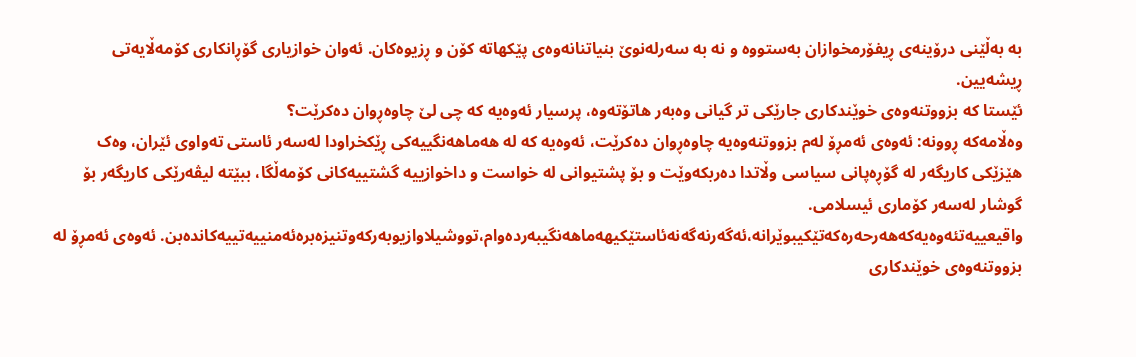بە بەڵێنی درۆینەی ڕیفۆرمخوازان بەستووە و نە بە سەرلەنوێ بنیاتنانەوەی پێکهاتە کۆن و ڕزیوەکان. ئەوان خوازیاری گۆڕانکاری کۆمەڵایەتی ڕیشەیین.
ئێستا کە بزووتنەوەی خوێندکاری جارێکی تر گیانی وەبەر هاتۆتەوە، پرسیار ئەوەیە کە چی لێ چاوەڕوان دەکرێت؟
وەڵامەکە ڕوونە: ئەوەی ئەمڕۆ لەم بزووتنەوەیە چاوەڕوان دەکرێت، ئەوەیە کە لە هەماهەنگییەکی ڕێکخراودا لەسەر ئاستی تەواوی ئێران، وەک هێزێکی کاریگەر لە گۆڕەپانی سیاسی وڵاتدا دەربکەوێت و بۆ پشتیوانی لە خواست و داخوازییە گشتییەکانی کۆمەڵگا، ببێتە لیڤەرێکی کاریگەر بۆ گوشار لەسەر کۆماری ئیسلامی.
واقیعییەتئەوەیەکەهەرحەرەکەتێکیبوێرانە،ئەگەرنەگەنەئاستێکیهەماهەنگیبەردەوام،تووشیلاوازیوبەرکەوتنیزەبرەئەمنییەتییەکاندەبن. ئەوەی ئەمڕۆ لە بزووتنەوەی خوێندکاری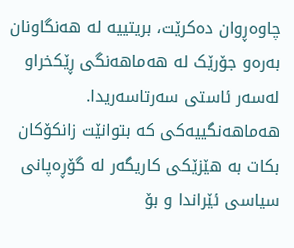چاوەڕوان دەکرێت، بریتییە لە هەنگاونان بەرەو جۆرێک لە هەماهەنگی ڕێکخراو لەسەر ئاستی سەرتاسەریدا. هەماهەنگییەکی کە بتوانێت زانکۆکان بکات بە هێزێکی کاریگەر لە گۆڕەپانی سیاسی ئێراندا و بۆ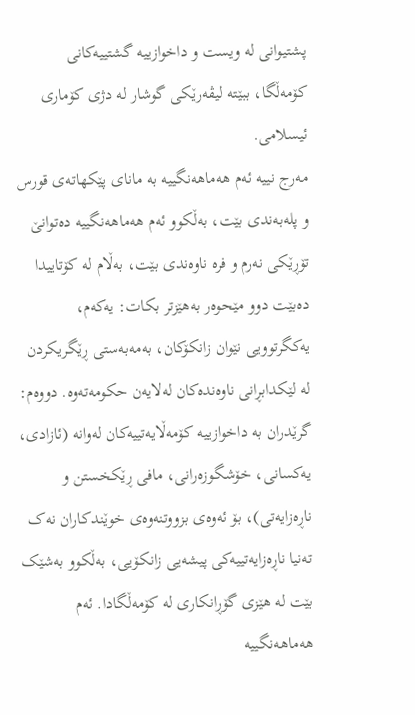پشتیوانی لە ویست و داخوازییە گشتییەکانی کۆمەڵگا، ببێتە لیڤەرێکی گوشار لە دژی کۆماری ئیسلامی.
مەرج نییە ئەم هەماهەنگییە بە مانای پێکهاتەی قورس و پلەبەندی بێت، بەڵکوو ئەم هەماهەنگییە دەتوانێ تۆڕێکی نەرم و فرە ناوەندی بێت، بەڵام لە کۆتاییدا دەبێت دوو مێحوەر بەهێزتر بکات: یەکەم، یەکگرتوویی نێوان زانکۆکان، بەمەبەستی ڕێگریکردن لە لێکدابڕانی ناوەندەکان لەلایەن حکومەتەوە. دووەم: گرێدران بە داخوازییە کۆمەڵایەتییەکان لەوانە (ئازادی، یەکسانی، خۆشگوزەرانی، مافی ڕێکخستن و ناڕەزایەتی)، بۆ ئەوەی بزووتنەوەی خوێندکاران نەک تەنیا ناڕەزایەتییەکی پیشەیی زانکۆیی، بەڵکوو بەشێک بێت لە هێزی گۆڕانکاری لە کۆمەڵگادا. ئەم هەماهەنگییە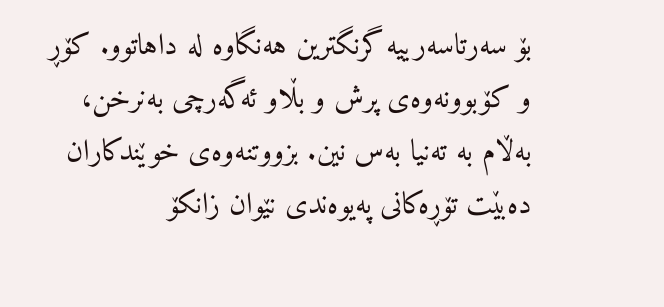بۆ سەرتاسەرییە گرنگترین هەنگاوە لە داهاتوو. کۆڕ و کۆبوونەوەی پرش و بڵاو ئەگەرچی بەنرخن، بەڵام بە تەنیا بەس نین. بزووتنەوەی خوێندکاران دەبێت تۆڕەکانی پەیوەندی نێوان زانکۆ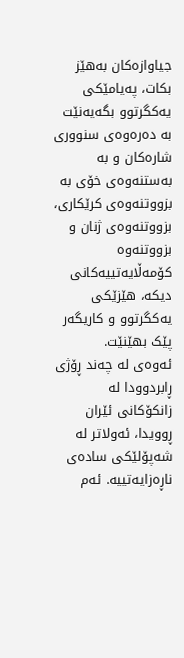جیاوازەکان بەهێز بکات، پەیامێکی یەکگرتوو بگەیەنێت بە دەرەوەی سنووری شارەکان و بە بەستنەوەی خۆی بە بزووتنەوەی کرێکاری، بزووتنەوەی ژنان و بزووتنەوە کۆمەڵایەتییەکانی دیکە، هێزێکی یەکگرتوو و کاریگەر پێک بهێنێت.
ئەوەی لە چەند ڕۆژی ڕابردوودا لە زانکۆکانی ئێران ڕوویدا، ئەولاتر لە شەپۆلێکی سادەی ناڕەزایەتییە. ئەم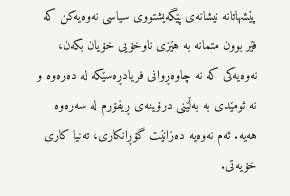پێشهاتانە نیشانەی پێگەیشتووی سیاسی نەوەیەکن کە فێر بوون متمانە بە هێزی ناوخۆیی خۆیان بکەن، نەوەیەکی کە نە چاوەڕوانی فریادڕەسێکە لە دەرەوە و نە ئومێدی بە بەڵێنی درۆینەی ڕیفۆرم لە سەرەوە هەیە. ئەم نەوەیە دەزانێت گۆڕانکاری، تەنیا کاری خۆیەتی.